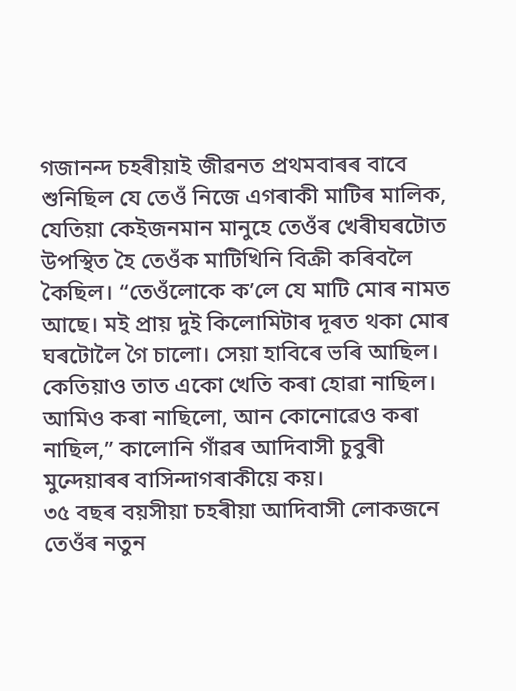গজানন্দ চহৰীয়াই জীৱনত প্ৰথমবাৰৰ বাবে শুনিছিল যে তেওঁ নিজে এগৰাকী মাটিৰ মালিক, যেতিয়া কেইজনমান মানুহে তেওঁৰ খেৰীঘৰটোত উপস্থিত হৈ তেওঁক মাটিখিনি বিক্ৰী কৰিবলৈ কৈছিল। “তেওঁলোকে ক’লে যে মাটি মোৰ নামত আছে। মই প্ৰায় দুই কিলোমিটাৰ দূৰত থকা মোৰ ঘৰটোলৈ গৈ চালো। সেয়া হাবিৰে ভৰি আছিল। কেতিয়াও তাত একো খেতি কৰা হোৱা নাছিল। আমিও কৰা নাছিলো, আন কোনোৱেও কৰা নাছিল,” কালোনি গাঁৱৰ আদিবাসী চুবুৰী মুন্দেয়াৰৰ বাসিন্দাগৰাকীয়ে কয়।
৩৫ বছৰ বয়সীয়া চহৰীয়া আদিবাসী লোকজনে তেওঁৰ নতুন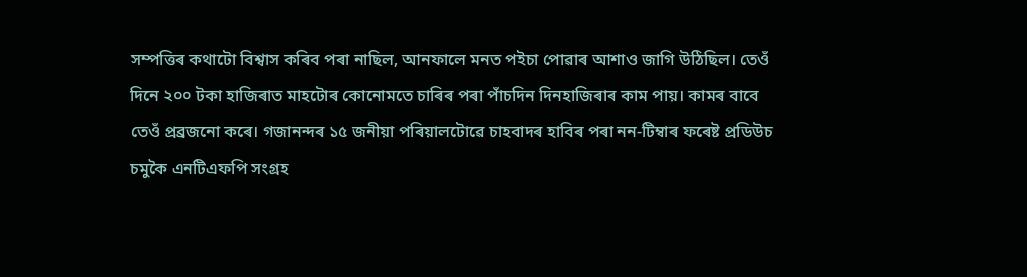সম্পত্তিৰ কথাটো বিশ্বাস কৰিব পৰা নাছিল, আনফালে মনত পইচা পোৱাৰ আশাও জাগি উঠিছিল। তেওঁ দিনে ২০০ টকা হাজিৰাত মাহটোৰ কোনোমতে চাৰিৰ পৰা পাঁচদিন দিনহাজিৰাৰ কাম পায়। কামৰ বাবে তেওঁ প্ৰব্ৰজনো কৰে। গজানন্দৰ ১৫ জনীয়া পৰিয়ালটোৱে চাহবাদৰ হাবিৰ পৰা নন-টিম্বাৰ ফৰেষ্ট প্ৰডিউচ চমুকৈ এনটিএফপি সংগ্ৰহ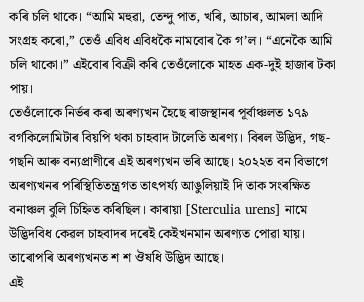কৰি চলি থাকে। “আমি মহুৱা, তেন্দু পাত, খৰি, আচাৰ, আমলা আদি সংগ্ৰহ কৰো,” তেওঁ এবিধ এবিধকৈ নামবোৰ কৈ গ’ল। “এনেকৈ আমি চলি থাকো।” এইবোৰ বিক্ৰী কৰি তেওঁলোকে মাহত এক-দুই হাজাৰ টকা পায়।
তেওঁলোকে নিৰ্ভৰ কৰা অৰণ্যখন হৈছে ৰাজস্থানৰ পূৰ্বাঞ্চলত ১৭৯ বৰ্গকিলোমিটাৰ বিয়পি থকা চাহবাদ টালেতি অৰণ্য। বিৰল উদ্ভিদ, গছ-গছনি আৰু বন্যপ্ৰাণীৰে এই অৰণ্যখন ভৰি আছে। ২০২২ত বন বিভাগে অৰণ্যখনৰ পৰিস্থিতিতন্ত্ৰগত তাৎপৰ্য্য আঙুলিয়াই দি তাক সংৰক্ষিত বনাঞ্চল বুলি চিহ্নিত কৰিছিল। কাৰায়া [Sterculia urens] নামে উদ্ভিদবিধ কেৱল চাহবাদৰ দৰেই কেইখনমান অৰণ্যত পোৱা যায়। তাৰোপৰি অৰণ্যখনত শ শ ঔষধি উদ্ভিদ আছে।
এই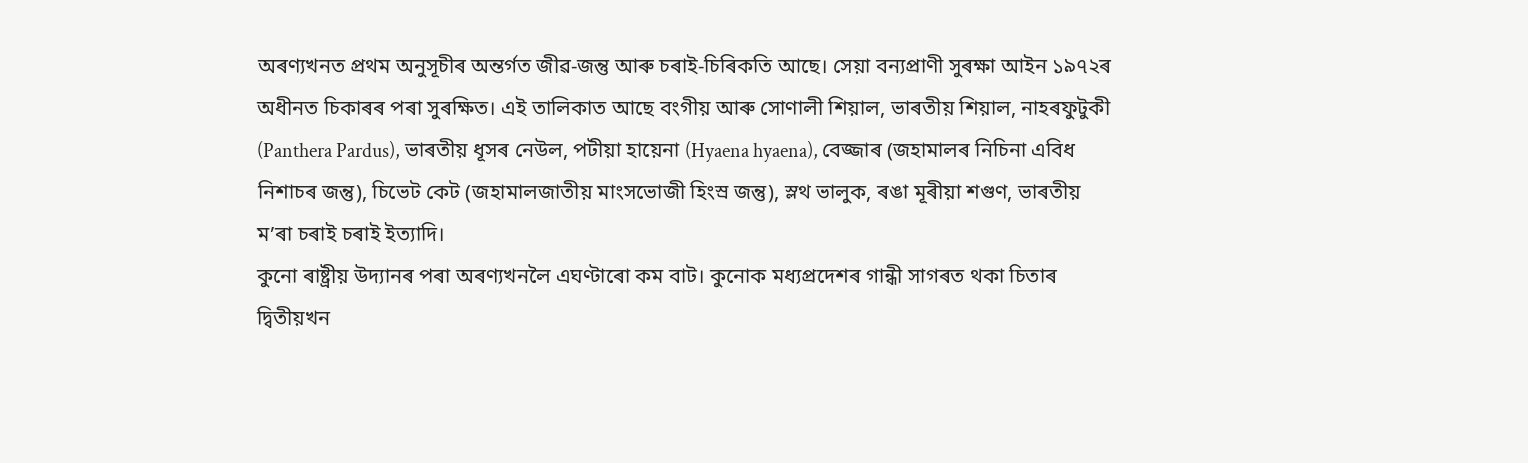অৰণ্যখনত প্ৰথম অনুসূচীৰ অন্তৰ্গত জীৱ-জন্তু আৰু চৰাই-চিৰিকতি আছে। সেয়া বন্যপ্ৰাণী সুৰক্ষা আইন ১৯৭২ৰ অধীনত চিকাৰৰ পৰা সুৰক্ষিত। এই তালিকাত আছে বংগীয় আৰু সোণালী শিয়াল, ভাৰতীয় শিয়াল, নাহৰফুটুকী (Panthera Pardus), ভাৰতীয় ধূসৰ নেউল, পটীয়া হায়েনা (Hyaena hyaena), বেজ্জাৰ (জহামালৰ নিচিনা এবিধ নিশাচৰ জন্তু), চিভেট কেট (জহামালজাতীয় মাংসভোজী হিংস্ৰ জন্তু), স্লথ ভালুক, ৰঙা মূৰীয়া শগুণ, ভাৰতীয় ম’ৰা চৰাই চৰাই ইত্যাদি।
কুনো ৰাষ্ট্ৰীয় উদ্যানৰ পৰা অৰণ্যখনলৈ এঘণ্টাৰো কম বাট। কুনোক মধ্যপ্ৰদেশৰ গান্ধী সাগৰত থকা চিতাৰ দ্বিতীয়খন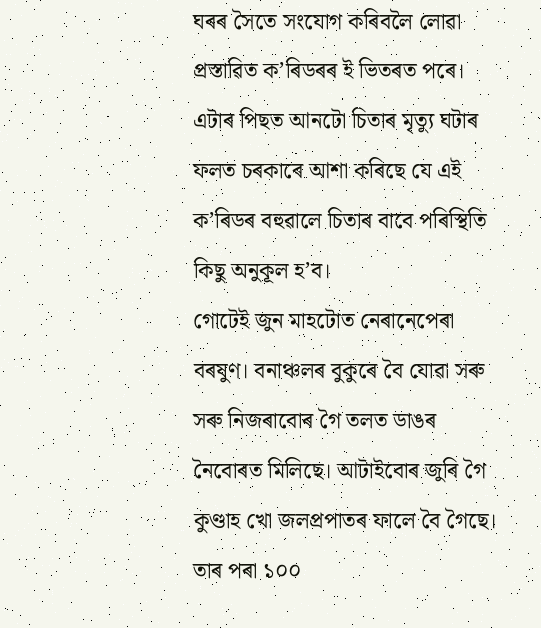ঘৰৰ সৈতে সংযোগ কৰিবলৈ লোৱা প্ৰস্তাৱিত ক’ৰিডৰৰ ই ভিতৰত পৰে। এটাৰ পিছত আনটো চিতাৰ মৃত্যু ঘটাৰ ফলত চৰকাৰে আশা কৰিছে যে এই ক’ৰিডৰ বহুৱালে চিতাৰ বাবে পৰিস্থিতি কিছু অনুকূল হ’ব।
গোটেই জুন মাহটোত নেৰানেপেৰা বৰষুণ। বনাঞ্চলৰ বুকুৰে বৈ যোৱা সৰু সৰু নিজৰাবোৰ গৈ তলত ডাঙৰ নৈবোৰত মিলিছে। আটাইবোৰ জুৰি গৈ কুণ্ডাহ খো জলপ্ৰপাতৰ ফালে বৈ গৈছে। তাৰ পৰা ১০০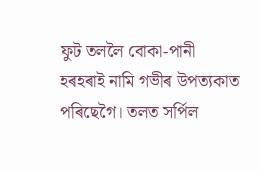ফুট তললৈ বোকা-পানী হৰহৰাই নামি গভীৰ উপত্যকাত পৰিছেগৈ। তলত সৰ্পিল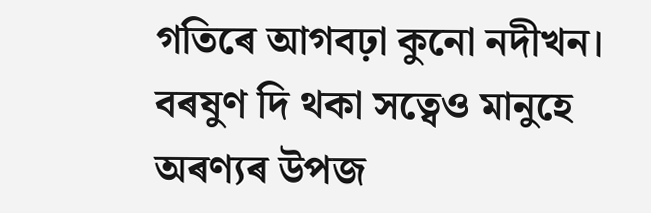গতিৰে আগবঢ়া কুনো নদীখন। বৰষুণ দি থকা সত্বেও মানুহে অৰণ্যৰ উপজ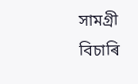সামগ্ৰী বিচাৰি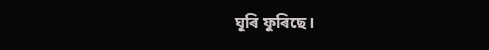ঘূৰি ফুৰিছে।